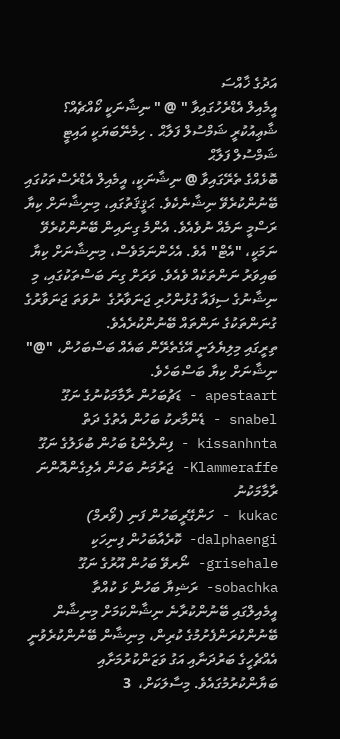އަދުގެ ޚާއްސަ
އީމެއިލް އެޑްރެހުގައިވާ " @ " ނިޝާނަކީ ކޯއްޗެއް؟
ޝާޢިއުކުރީ ޝަމްސުލް ފަލާޙް . ހިމެނޭބަޔަކީ އައިޓީ
ޝަމްސުލް ފަލާޙް
ބޮޅެއްގެ ތެރޭގައިވާ @ ނިޝާނަކީ، އީމެއިލް އެޑްރެސްތަކުގައި ބޭނުންކުރެވޭ ނިޝާނެކެވެ. ޙަޤީޤަތުގައި، މިނިޝާނަށް ކިޔާ ރަސްމީ ނަމެއް ނުވެއެވެ. އެންމެ ގިނައިން ބޭނުންކުރެވޭ ނަމަކީ، "އެޓް" އެވެ. އެހެންނަމަވެސް، މިނިޝާނަށް ކިޔާ ބައިވަރު ނަންތަކެއް ވެއެވެ. ވަރަށް ގިނަ ބަސްތަކުގައި، މި ނިޝާނުގެ ސިފައާ ގުޅުންހުރި ޖަނަވާރުގެ  ނުވަތަ ޖަނަވާރުގެ ގުނަންތަކުގެ ނަންތައް ބޭނުންކުރެއެވެ.
ތިރީގައި މިލިޔެލަނީ އޭގެތެރޭން ބައެއް ބަސްބަހުން، "@" ނިޝާނަށް ކިޔާ ބަސްބަހެވެ.
apestaart - ޑަޗުބަހުން ރާމާމަކުނުގެ ނަގޫ
snabel - ޑެންމާރކު ބަހުން އެތުގެ ދަތް
kissanhnta - ފިންލެންޑު ބަހުން ބުޅަލުގެ ނަގޫ
Klammeraffe- ޖަރުމަނު ބަހުން އެލިގެންއޮންނަ ރާމާމަކުނު
kukac - ހަންގޭރީބަހުން ފަނި (ވޯރމް)
dalphaengi- ކޮރެއާބަހުން ފިނިހަކި
grisehale- ނޯރވޭ ބަހުން އޫރުގެ ނަގޫ
sobachka- ރަޝިޔާ ބަހުން ޅަ ކުއްތާ
އީމެއިލްގައި ބޭނުންކުރާނެ ނިޝާންކަމަށް މިނިޝާން ބޭނުންކުރަންފެށުމުގެ ކުރިން، މިނިޝާން ބޭނުންކުރެވުނީ އެއްޗެހީގެ ބަރުދަނާއި އަގު ވަޒަންކުރުމަށާއި ބަޔާންކުރުމުގައެވެ. މިސާލަކަށް،  3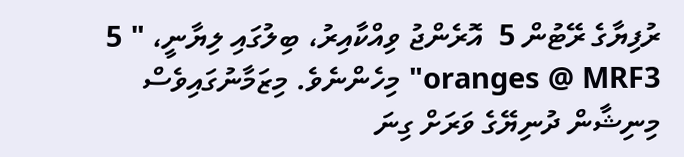ރުފިޔާގެ ރޭޓުން 5  އޮރެންޖު ވިއްކާއިރު، ބިލުގައި ލިޔާނީ، " 5 oranges @ MRF3" މިހެންނެވެ. މިޒަމާނުގައިވެސް މިނިޝާން ދުނިޔޭގެ ވަރަށް ގިނަ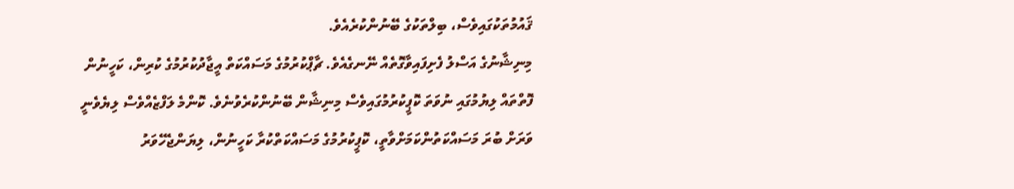ޤައުމުތަކުގައިވެސް، ބިލްތަކުގެ ބޭނުންކުރެއެވެ.
މިނިޝާނުގެ އަސްލު ފެށިފައިވާގޮތެއް ނޭނގެއެވެ. ޗާޕްކުރުމުގެ މަސައްކަތް އީޖާދުކުރުމުގެ ކުރިން، ކަހީނުން ފޮތްތައް ލިޔުމުގައި ނުވަތަ ކޮޕީކުރުމުގައިވެސް މިނިޝާން ބޭނުންކުރެވުނެވެ. ކޮންމެ ލަފްޒެއްވެސް ލިޔެވެނީ ވަރަށް ބުރަ މަސައްކަތުންކަމަށްވާތީ، ކޮޕީކުރުމުގެ މަސައްކަތްކުރާ ކަހީނުން، ލިޔަންޖެހޭވަރު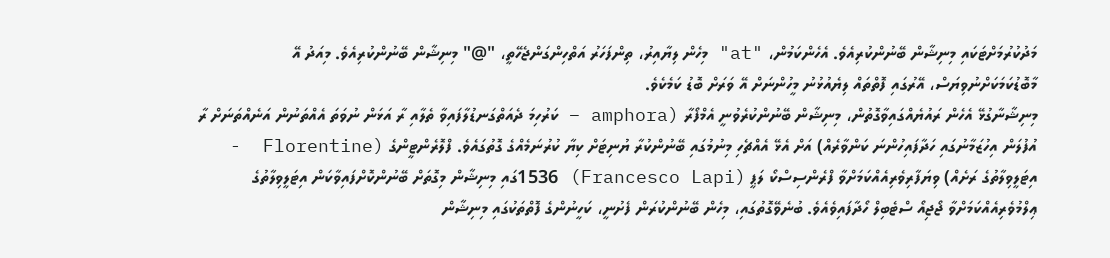މަދުކުރުމަށްޓަކައި މިނިޝާން ބޭނުންކުރިއެވެ. އެހެންކަމުން، "at" މިހެން ލިޔާއިރު، ތިންފަހަރު އަތްހިންގަންޖެހޭތީ، "@" މިނިޝާން ބޭނުންކުރިއެވެ. މިއަދު އޭ މާބޮޑުކަމަކަށްނުވިޔަސް، އޭރުގައި ފޮތްތައް ލިޔެއުޅުނު މީހުންނަށް އޭ ވަރަށް ބޮޑު ކަމެކެވެ.
މިނިޝާނާގުޅޭ އެހެން ރައުޔެއްގައިވާގޮތުން، މިނިޝާން ބޭނުންކުރެވުނީ އެމްފޯރާ (amphora – ކަރުހިމަ ދެއަތްގަނޑުލާފައިވާ ތެލާއި ރާ އަޅަން ނުވަތަ އެއްތަނުން އަނެއްތަނަށް ރާ އުފުލަން އިހުޒަމާނުގައި ހަދާފައިހުންނަ ކަންވާރެއް) އަށް އެޅޭ އެއްޗެހި މިނުމުގައި ބޭނުންކުރާ ޔުނިޓަށް ކިޔާ ކުރުނަމެއްގެ ގޮތުގައެވެ. ފްލޮރެންޓީންގެ (Florentine  - އިޓަލީވިލާތުގެ ރަށެއް) ވިޔަފާރިވެރިއެއްކަމަށްވާ ފްރެންސިސްކޯ ލަޕީ (Francesco Lapi) 1536ގައި މިނިޝާން މިގޮތަށް ބޭނުންކޮށްފައިވާކަން އިޓަލީވިލާތުގެ ޢިލްމުވެރިއެއްކަމަށްވާ ޖޯޖިއޯ ސްޓެބިލް ހޯދާފައިވެއެވެ. ބުނެވޭގޮތުގައި، މިހެން ބޭނުންކުރަން ފެށުނީ، ކަހީނުންގެ ފޮތްތަކުގައި މިނިޝާން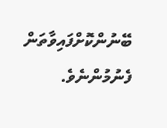ބޭނުންކޮށްފައިވާތަން ފެނުމުންނެވެ.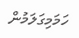ހަމަމިގަލަމުން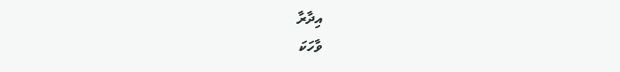އިދާރާ
ވާހަކަ